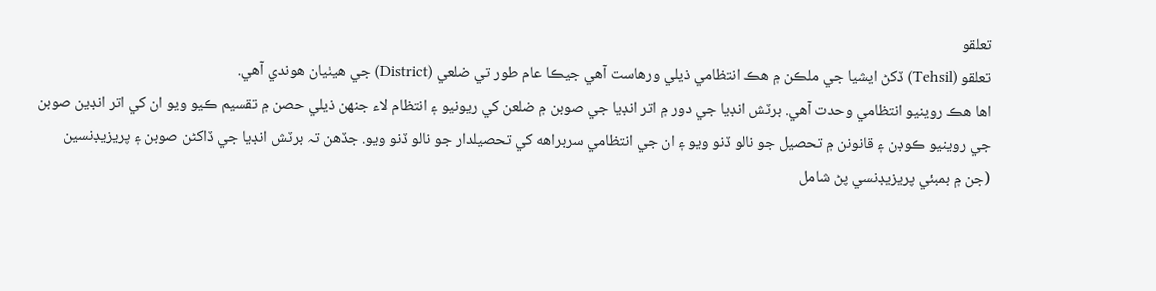تعلقو
تعلقو (Tehsil) ڏکڻ ايشيا جي ملڪن ۾ هڪ انتظامي ذيلي ورهاست آهي جيڪا عام طور تي ضلعي (District) جي هيٺيان هوندي آهي.
اها ھڪ روينيو انتظامي وحدت آهي. برٽش انڊيا جي دور ۾ اتر انڊيا جي صوبن ۾ ضلعن کي ريونيو ۽ انتظام لاء جنھن ذيلي حصن ۾ تقسيم ڪيو ويو ان کي اتر انڊين صوبن جي روينيو ڪوڊن ۽ قانونن ۾ تحصيل جو نالو ڏنو ويو ۽ ان جي انتظامي سربراھه کي تحصيلدار جو نالو ڏنو ويو. جڏھن تہ برٽش انڊيا جي ڏاکڻن صوبن ۽ پريزيڊنسين (جن ۾ بمبئي پريزيڊنسي پڻ شامل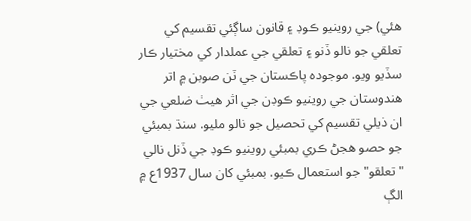ھئي) جي روينيو ڪوڊ ۽ قانون ساڳئي تقسيم کي تعلقي جو نالو ڏنو ۽ تعلقي جي عملدار کي مختيار ڪار سڏيو ويو. موجوده پاڪستان جي ٽن صوبن ۾ اتر ھندوستان جي روينيو ڪوڊن جي اثر ھيٺ ضلعي جي ان ذيلي تقسيم کي تحصيل جو نالو مليو. سنڌ بمبئي جو حصو ھجڻ ڪري بمبئي روينيو ڪوڊ جي ڏنل نالي "تعلقو" جو استعمال ڪيو. بمبئي کان سال 1937ع ۾ الڳ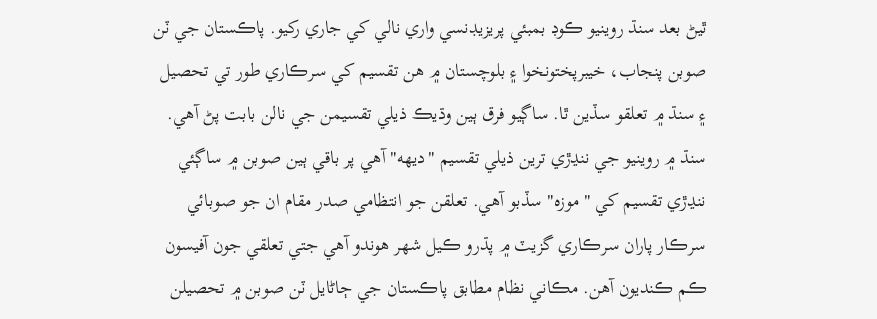ٿيڻ بعد سنڌ روينيو ڪوڊ بمبئي پريزيڊنسي واري نالي کي جاري رکيو. پاڪستان جي ٽن صوبن پنجاب، خيبرپختونخوا ۽ بلوچستان ۾ ھن تقسيم کي سرڪاري طور تي تحصيل ۽ سنڌ ۾ تعلقو سڏين ٿا. ساڳيو فرق ٻين وڌيڪ ذيلي تقسيمن جي نالن بابت پڻ آھي. سنڌ ۾ روينيو جي ننڍڙي ترين ذيلي تقسيم "ديھه" آھي پر باقي ٻين صوبن ۾ ساڳئي ننڍڙي تقسيم کي "موزہ" سڏبو آھي. تعلقن جو انتظامي صدر مقام ان جو صوبائي سرڪار پاران سرڪاري گزيٽ ۾ پڌرو ڪيل شھر ھوندو آھي جتي تعلقي جون آفيسون ڪم ڪنديون آھن. مڪاني نظام مطابق پاڪستان جي ڄاڻايل ٽن صوبن ۾ تحصيلن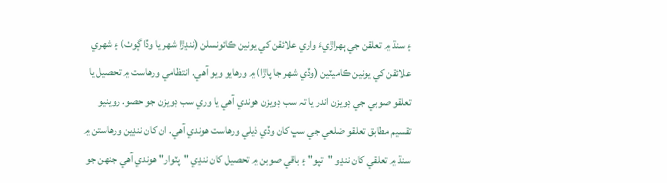۽ سنڌ ۾ تعلقن جي ٻھراڙيءَ واري علائقن کي يونين ڪائونسلن (ننڍڙا شھر يا وڏا ڳوٺ) ۽ شھري علائقن کي يونين ڪاميٽين (وڏي شھر جا پاڙا) ۾ ورھايو ويو آھي. انتظامي ورھاست ۾ تحصيل يا تعلقو صوبي جي ڊويزن اندر يا تہ سب ڊويزن ھوندي آھي يا وري سب ڊويزن جو حصو. روينيو تقسيم مطابق تعلقو ضلعي جي سڀ کان وڏي ذيلي ورھاست ھوندي آھي. ان کان ننڍين ورھاستن ۾ سنڌ ۾ تعلقي کان ننڍو "تپو" ۽ باقي صوبن ۾ تحصيل کان ننڍي "پٽوار" ھوندي آھي جنھن جو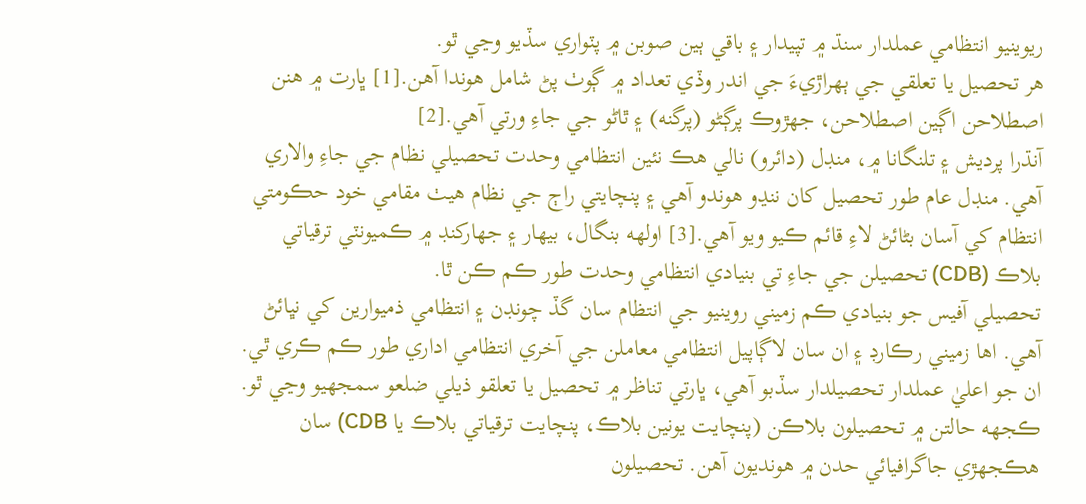ريوينيو انتظامي عملدار سنڌ ۾ تپيدار ۽ باقي ٻين صوبن ۾ پٽواري سڏيو وڃي ٿو.
ھر تحصيل يا تعلقي جي ٻھراڙيءَ جي اندر وڏي تعداد ۾ ڳوٺ پڻ شامل هوندا آهن.[1] ڀارت ۾ هنن اصطلاحن اڳين اصطلاحن، جهڙوڪ پرڳڻو (پرگنه) ۽ ٿاڻو جي جاءِ ورتي آهي.[2]
آنڌرا پرديش ۽ تلنگانا ۾، منڊل (دائرو) نالي هڪ نئين انتظامي وحدت تحصيلي نظام جي جاءِ والاري آهي. منڊل عام طور تحصيل کان ننڍو هوندو آهي ۽ پنچايتي راڄ جي نظام هيٺ مقامي خود حڪومتي انتظام کي آسان بڻائڻ لاءِ قائم ڪيو ويو آهي.[3] اولهه بنگال، بيهار ۽ جهارکنڊ ۾ ڪميونٽي ترقياتي بلاڪ (CDB) تحصيلن جي جاءِ تي بنيادي انتظامي وحدت طور ڪم ڪن ٿا.
تحصيلي آفيس جو بنيادي ڪم زميني روينيو جي انتظام سان گڏ چونڊن ۽ انتظامي ذميوارين کي نڀائڻ آهي. اها زميني رڪارڊ ۽ ان سان لاڳاپيل انتظامي معاملن جي آخري انتظامي اداري طور ڪم ڪري ٿي. ان جو اعليٰ عملدار تحصيلدار سڏبو آهي، ڀارتي تناظر ۾ تحصيل يا تعلقو ذيلي ضلعو سمجهيو وڃي ٿو. ڪجهه حالتن ۾ تحصيلون بلاڪن (پنچايت يونين بلاڪ، پنچايت ترقياتي بلاڪ يا CDB) سان هڪجهڙي جاگرافيائي حدن ۾ هونديون آهن. تحصيلون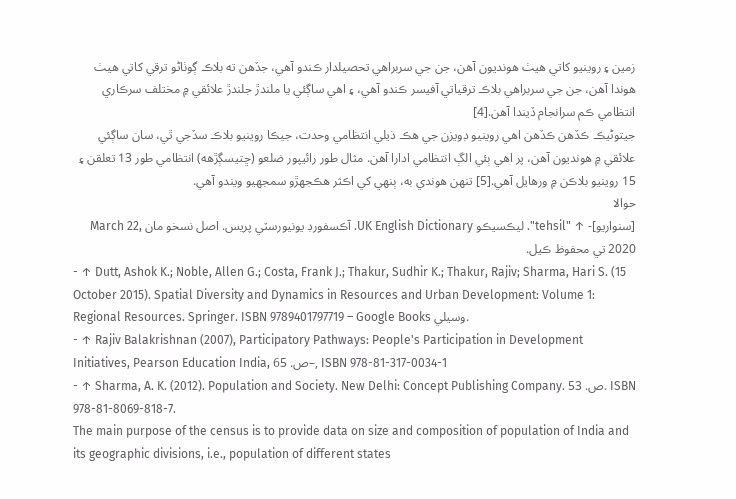زمين ۽ روينيو کاتي هيٺ هونديون آهن، جن جي سربراهي تحصيلدار ڪندو آهي، جڏهن ته بلاڪ ڳوٺاڻو ترقي کاتي هيٺ هوندا آهن، جن جي سربراهي بلاڪ ترقياتي آفيسر ڪندو آهي، ۽ اهي ساڳئي يا ملندڙ جلندڙ علائقي ۾ مختلف سرڪاري انتظامي ڪم سرانجام ڏيندا آهن.[4]
جيتوڻيڪ ڪڏهن ڪڏهن اهي روينيو ڊويزن جي هڪ ذيلي انتظامي وحدت، جيڪا روينيو بلاڪ سڏجي ٿي، سان ساڳئي علائقي ۾ هونديون آهن، پر اهي ٻئي الڳ انتظامي ادارا آهن. مثال طور رائيپور ضلعو (ڇتيسڳڙهه) انتظامي طور 13 تعلقن ۽ 15 روينيو بلاڪن ۾ ورهايل آهي.[5] تنهن هوندي به، ٻنهي کي اڪثر هڪجهڙو سمجهيو ويندو آهي.
حوالا
[سنواريو]- ↑ "tehsil". ليڪسيڪو UK English Dictionary. آڪسفورڊ يونيورسٽي پريس. اصل نسخو مان March 22, 2020 تي محفوظ ڪيل.
- ↑ Dutt, Ashok K.; Noble, Allen G.; Costa, Frank J.; Thakur, Sudhir K.; Thakur, Rajiv; Sharma, Hari S. (15 October 2015). Spatial Diversity and Dynamics in Resources and Urban Development: Volume 1: Regional Resources. Springer. ISBN 9789401797719 – Google Books وسيلي.
- ↑ Rajiv Balakrishnan (2007), Participatory Pathways: People's Participation in Development Initiatives, Pearson Education India, ص. 65–, ISBN 978-81-317-0034-1
- ↑ Sharma, A. K. (2012). Population and Society. New Delhi: Concept Publishing Company. ص. 53. ISBN 978-81-8069-818-7.
The main purpose of the census is to provide data on size and composition of population of India and its geographic divisions, i.e., population of different states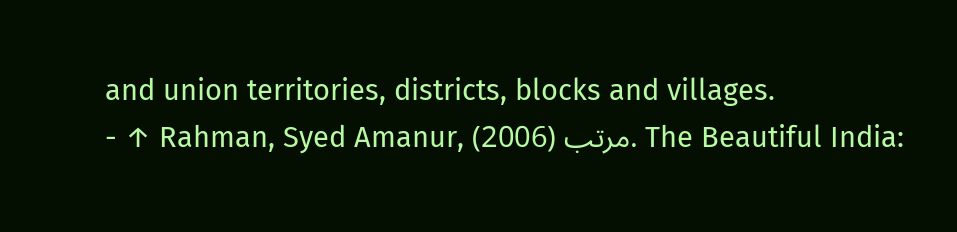and union territories, districts, blocks and villages.
- ↑ Rahman, Syed Amanur, مرتب (2006). The Beautiful India: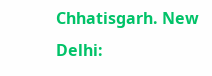Chhatisgarh. New Delhi: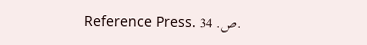Reference Press. ص. 34.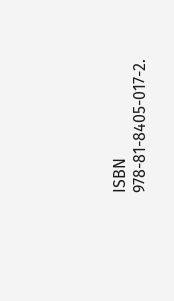ISBN 978-81-8405-017-2.